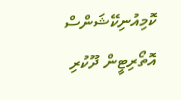ކޮމިއުނިކޭޝަންސް އޮތޯރިޓީން ދޫކުރި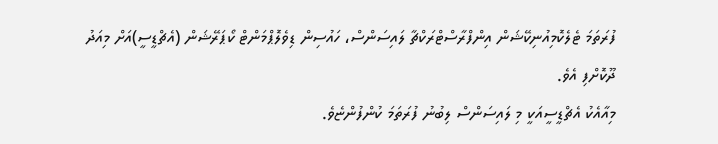ފުރަތަމަ ޓެލެކޮމިއުނިކޭޝަން އިންފްރާސްޓްރަކްޗާ ލައިސަންސް، ހައުސިން ޑިވެލޮޕްމަންޓް ކޯޕަރޭޝަން (އެޗްޑީސީ)އަށް މިއަދު ދޫކޮށްފި އެވެ.
މިއާއެކު އެޗްޑީސީއަކީ މި ލައިސަންސް ލިބުނު ފުރަތަމަ ކުންފުންޏެވެ.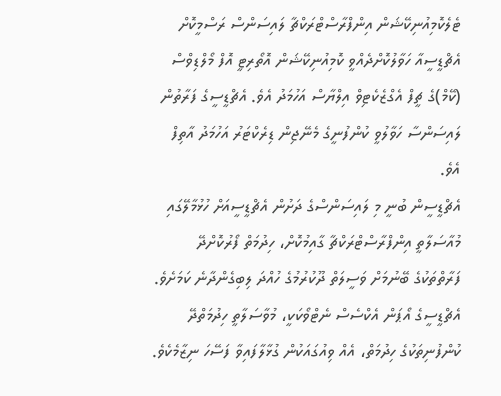ޓެލެކޮމިއުނިކޭޝަން އިންފްރާސްޓްރަކްޗާ ލައިސަންސް ރަސްމީކޮށް އެޗްޑީސީއާ ހަވާލުކޮށްދެއްވީ ކޮމިއުނިކޭޝަން އޮތޯރިޓީ އޮފް މޯލްޑިވްސް (ކޭމް)ގެ ޗީފް އެގްޒެކެޓިވް އިލްޔާސް އަހުމަދު އެވެ. އެޗްޑީސީގެ ފަރާތުން ލައިސަންސާ ހަވާލުވީ ކުންފުނީގެ މެނޭޖިން ޑިރެކްޓަރު އަހުމަދު އާތިފް އެވެ.
އެޗްޑީސީން ބުނީ މި ލައިސަންސްގެ ދަށުން އެޗްޑީސީއަށް ހުޅުމާލޭގައި މުއާސަލާތީ އިންފްރާސްޓްރަކްޗާ ގާއިމުކޮށް، ހިދުމަތް ފޯރުކޮށްދޭ ފަރާތްތަކުގެ ބޭނުމަށް ވަސީލަތް ދޫކުރުމުގެ ހުއްދަ ލިބިގެންދާނެ ކަމަށެވެ.
އެޗްޑީސީގެ އޯޕަން އެކްސެސް ނެޓްވޯކަކީ، މުވާސަލާތީ ހިދުމަތްދޭ ކުންފުނިތަކުގެ ހިދުމަތް، އެއް ވިއުގައަކުން ގުޅާލާފައިވާ ފަސޭހަ ނިޒާމެކެވެ.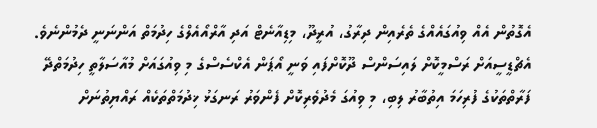އެގޮތުން އެއް ވިއުގައެއްގެ ތެރެއިން ދިރާގު، އުރީދޫ، މިޑިއާނެޓް އަދި އާރްއޯއެލްގެ ހިދުމަތް އަންނަނީ ދެމުންނެވެ.
އެޗްޑީސީއަށް ރަސްމީކޮށް ލައިސަންސް ދޫކޮށްފައި ވަނީ އޯޕަން އެކްސެސްގެ މި ވިއުގައަށް މުއާސަލާތީ ހިދުމަތްދޭ ފަރާތްތަކުގެ ފުރިހަމަ އިތުބާރު ލިބި، މި ވިއުގަ މެދުވެރިކޮށް ފެންވަރު ރަނގަޅު ޚިދުމަތްތަކެއް ރައްޔިތުނަށް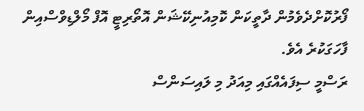ފޯރުކޮށްދެވެމުން ދާތީކަން ކޮމިއުނިކޭޝަން އޮތޯރިޓީ އޮފް މޯލްޑިވްސްއިން ފާހަގަކުރެ އެވެ.
ރަސްމީ ސިފައެއްގައި މިއަދު މި ލައިސަންސް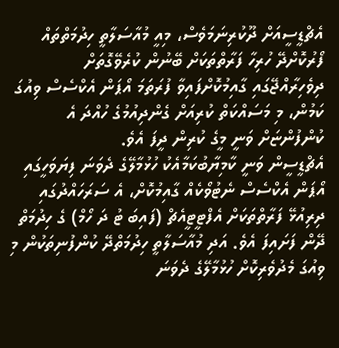އެޗްޑީސީއަށް ދޫކުރިނަމަވެސް، މިއީ މުއާސަލާތީ ހިދުމަތްތައް ފޯރުކޮށްދޭ ހުރިހާ ފަރާތްތަކަށް ބޭނުން ކުރެވޭގޮތަށް ދިވެހިރާއްޖޭގައި ގާއިމުކޮށްފައިވާ ފުރަތަމަ އޯޕަން އެކްސެސް ވިއުގަ ކަމުން، މި މަސައްކަތް ކުރިއަށް ގެންދިއުމުގެ ހުއްދަ އެ ކުންފުންޏަށް ވަނީ މީގެ ކުރިން ދީފަ އެވެ.
އެޗްޑީސީން ވަނީ ކާމިޔާބުކަމާއެކު ހުޅުމާލޭގެ ދެވަނަ ފިޔަވަހީގައި އޯޕަން އެކްސެސް ނެޓުވޯކެއް ގާއިމުކޮށް، އެ ސަރަހައްދުގައި ދިރިއުޅޭ ފަރާތްތަކަށް އެފްޓީޓީއެޗް (ފައިބަ ޓު ދަ ހޯމް) ގެ ހިދުމަތް ދޭން ފަށައިފަ އެވެ. އަދި މުއާސަލާތީ ހިދުމަތްދޭ ކުންފުނިތަކުން މި ވިއުގަ މެދުވެރިކޮށް ހުޅުމާލޭގެ ދެވަނަ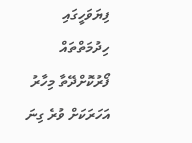ފިޔަވަހީގައި ހިދުމަތްތައް ފޯރުކޮށްދޭތާ މިހާރު އަހަރަކަށް ވުރެ ގިނަ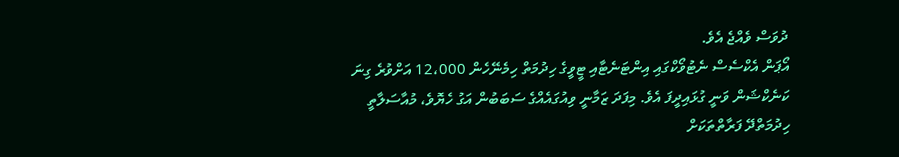ދުވަސް ވެއްޖެ އެވެ.
އޯޕަން އެކްސެސް ނެޓުވޯކްގައި އިންޓަނެޓާއި ޓީވީގެ ހިދުމަތް ހިމެނޭހެން 12،000 އަށްވުރެ ގިނަ ކަނެކްޝަން ވަނީ ގުޅައިދީފަ އެވެ. މިފަދަ ޒަމާނީ ވިއުގައެއްގެ ސަބަބުން އަގު ހެޔޮވެ، މުއާސަލާތީ ހިދުމަތްދޭ ފަރާތްތަކަށް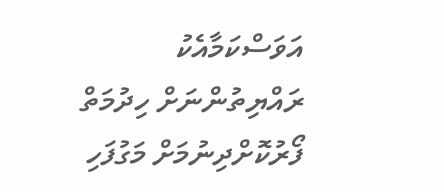އަވަސްކަމާއެކު ރައްޔިތުންނަށް ހިދުމަތް ފޯރުކޮށްދިނުމަށް މަގުފަހި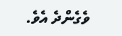ވެގެންދެ އެވެ.